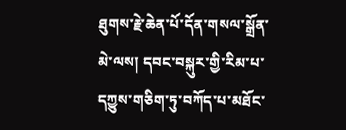ཐུགས་རྗེ་ཆེན་པོ་དོན་གསལ་སྒྲོན་མེ་ལས། དབང་བསྐུར་གྱི་རིམ་པ་དཀྱུས་གཅིག་ཏུ་བཀོད་པ་མཐོང་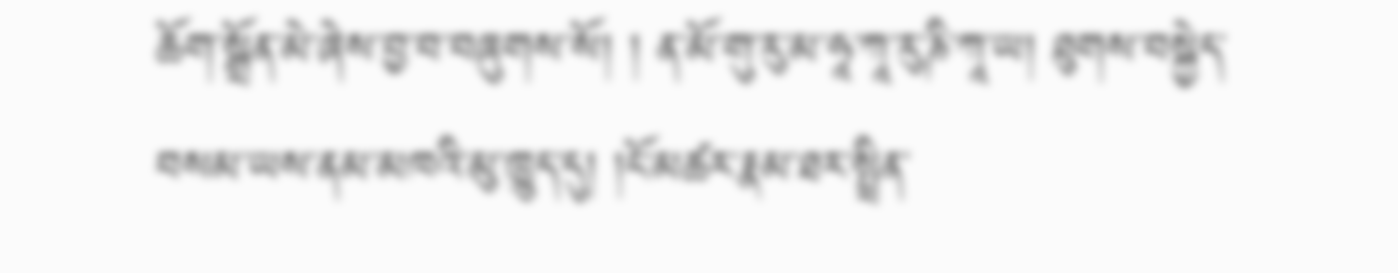ཆོག་སྒྲོན་མེ་ཞེས་བྱ་བ་བཞུགས་སོ། ། ན་མོ་གུ་རུ་མ་ཧཱ་ཀཱ་རུ་ཎི་ཀཱ་ཡ། ཐུགས་བསྐྱེད་བསམ་ཡས་ནམ་མཁའི་མུ་ཁྱུད་དུ། །ངོ་མཚར་རྣམ་ཐར་སྤྲིན་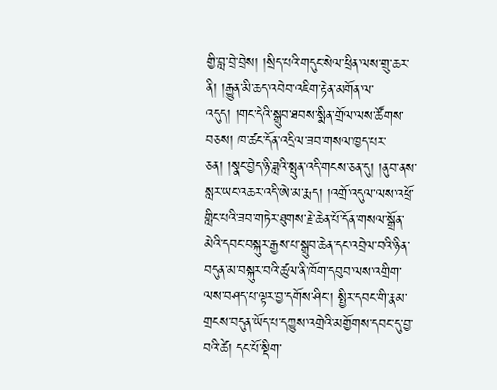གྱི་བླ་བྲེ་བྲེས། །སྲིད་པའི་གདུང་སེལ་ཕྲིན་ལས་གྲུ་ཆར་ནི། །རྒྱུན་མི་ཆད་འབེབ་འཇིག་རྟེན་མགོན་ལ་འདུད། །གང་དེའི་སྒྲུབ་ཐབས་སྨིན་གྲོལ་ལས་ཚོགས་བཅས། ཁ་ཚང་དོན་འདྲིལ་ཟབ་གསལ་ཁྱད་པར་ཅན། །སྣང་བྱེད་ཉི་ཟླའི་སྤུན་འདི་གངས་ཅན་དུ། །ནུབ་ནས་སླར་ཡང་འཆར་འདི་ཨེ་མ་རྨད། །འགྲོ་འདུལ་ལས་འཕྲོ་གླིང་པའི་ཟབ་གཏེར་ཐུགས་རྗེ་ཆེན་པོ་དོན་གསལ་སྒྲོན་མེའི་དབང་བསྐུར་རྒྱས་པ་སྒྲུབ་ཆེན་དང་འབྲེལ་བའི་ཉིན་བདུན་མ་བསྐུར་བའི་ཚུལ་ནི་ཁོག་དབུབ་ལས་འགྲིག་ལས་བཤད་པ་ལྟར་བྱ་དགོས་ཤིང་། སྤྱིར་དབང་གི་རྣམ་གྲངས་བདུན་ཡོད་པ་དཀྱུས་འགྲེའི་མགྱོགས་དབང་དུ་བྱ་བའི་ཚེ། དང་པོ་སྡིག་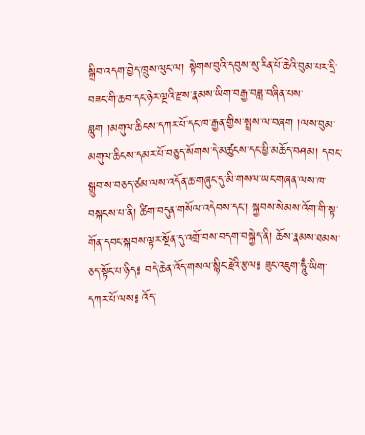སྒྲིབ་འདག་བྱེད་ཁྲུས་ལུང་ལ། སྟེགས་བུའི་དབུས་སུ་རིན་པོ་ཆེའི་བུམ་པར་དྲི་བཟང་གི་ཆབ་དང་ཉེར་ལྔའི་རྫས་རྣམས་ཡིག་བརྒྱ་བཟླ་བཞིན་པས་བླུག །མགུལ་ཆིངས་དཀར་པོ་དང་ཁ་རྒྱན་གྱིས་སྤྲས་ལ་བཞག །ལས་བུམ་མགུལ་ཆིངས་དམར་པོ་བཅུད་སོགས་དེ་མཚུངས་དང་ཕྱི་མཆོད་བཤམ། དབང་སྒྲུབ་ས་བཅད་ཙམ་ལས་འདོན་ཆ་གཞུང་དུ་མི་གསལ་ཡང་གཞན་ལས་ཁ་བསྐངས་པ་ནི། ཚིག་བདུན་གསོལ་འདེབས་དང་། སྐྱབས་སེམས་འོག་གི་སྟ་གོན་དབང་སྐབས་ལྟར་སྔོན་དུ་འགྲོ་བས་བདག་བསྐྱེད་ནི། ཆོས་རྣམས་ཐམས་ཅད་སྟོང་པ་ཉིད༔ བདེ་ཆེན་འོད་གསལ་སྙིང་རྗེའི་རྩལ༔ ཟུང་འཇུག་ཧཱུྃ་ཡིག་དཀར་པོ་ལས༔ འོད་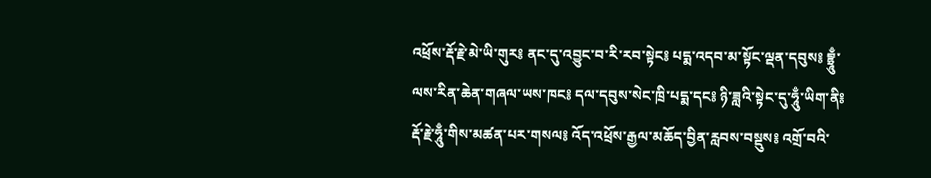འཕྲོས་རྡོ་རྗེ་མེ་ཡི་གུར༔ ནང་དུ་འབྱུང་བ་རི་རབ་སྟེང༔ པདྨ་འདབ་མ་སྟོང་ལྡན་དབུས༔ བྷྲཱུྃ་ལས་རིན་ཆེན་གཞལ་ཡས་ཁང༔ དལ་དབུས་སེང་ཁྲི་པདྨ་དང༔ ཉི་ཟླའི་སྟེང་དུ་ཧཱུྃ་ཡིག་ནི༔ རྡོ་རྗེ་ཧཱུྃ་གིས་མཚན་པར་གསལ༔ འོད་འཕྲོས་རྒྱལ་མཆོད་བྱིན་རླབས་བསྡུས༔ འགྲོ་བའི་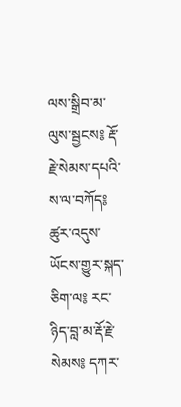ལས་སྒྲིབ་མ་ལུས་སྦྱངས༔ རྡོ་རྗེ་སེམས་དཔའི་ས་ལ་བཀོད༔ ཚུར་འདུས་ཡོངས་གྱུར་སྐད་ཅིག་ལ༔ རང་ཉིད་བླ་མ་རྡོ་རྗེ་སེམས༔ དཀར་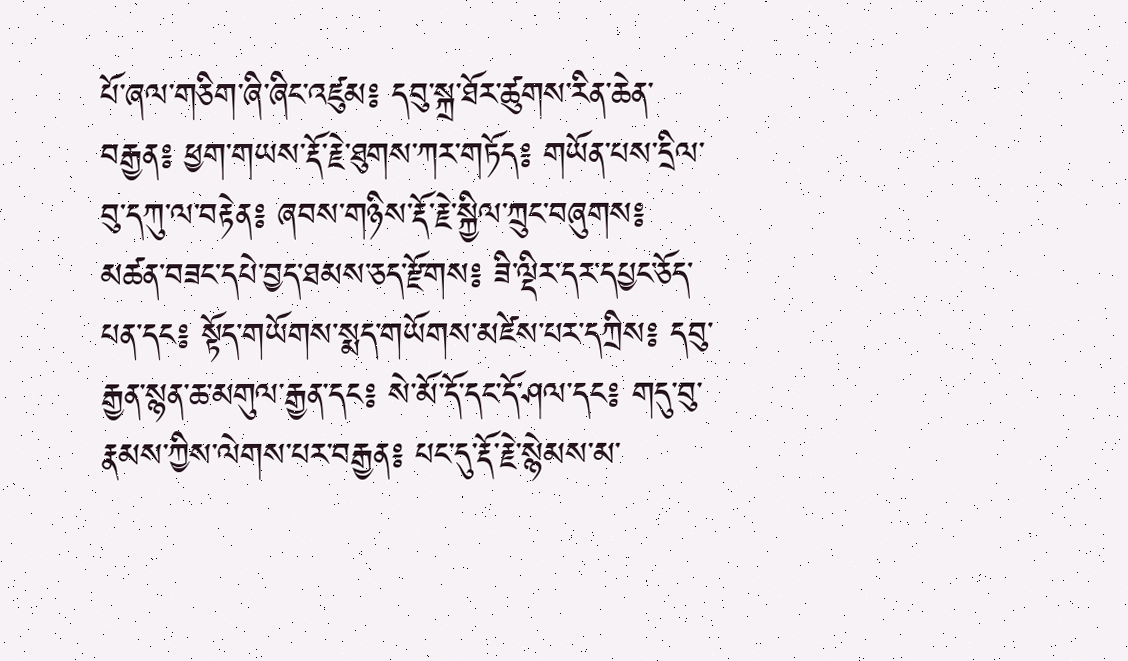པོ་ཞལ་གཅིག་ཞི་ཞིང་འཛུམ༔ དབུ་སྐྲ་ཐོར་ཚུགས་རིན་ཆེན་བརྒྱན༔ ཕྱག་གཡས་རྡོ་རྗེ་ཐུགས་ཀར་གཏོད༔ གཡོན་པས་དྲིལ་བུ་དཀུ་ལ་བརྟེན༔ ཞབས་གཉིས་རྡོ་རྗེ་སྐྱིལ་ཀྲུང་བཞུགས༔ མཚན་བཟང་དཔེ་བྱད་ཐམས་ཅད་རྫོགས༔ ཟི་ལྡིར་དར་དཔྱང་ཅོད་པན་དང༔ སྟོད་གཡོགས་སྨད་གཡོགས་མཛེས་པར་དཀྲིས༔ དབུ་རྒྱན་སྙན་ཆ་མགུལ་རྒྱན་དང༔ སེ་མོ་དོ་དང་དོ་ཤལ་དང༔ གདུ་བུ་རྣམས་ཀྱིས་ལེགས་པར་བརྒྱན༔ པང་དུ་རྡོ་རྗེ་སྙེམས་མ་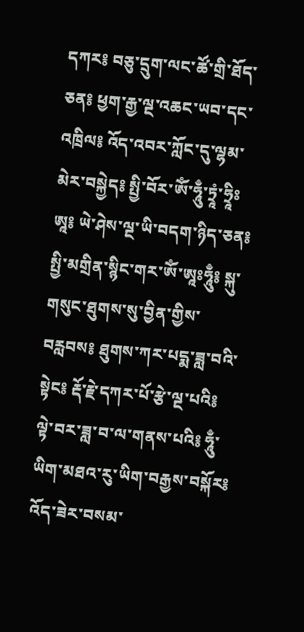དཀར༔ བཅུ་དྲུག་ལང་ཚོ་གྲི་ཐོད་ཅན༔ ཕྱག་རྒྱ་ལྔ་འཆང་ཡབ་དང་འཁྲིལ༔ འོད་འབར་ཀློང་དུ་ལྷམ་མེར་བསྐྱེད༔ སྤྱི་བོར་ཨོཾ་ཧཱུྃ་ཏྲཱཾ་ཧྲཱིཿཨཱ༔ ཡེ་ཤེས་ལྔ་ཡི་བདག་ཉིད་ཅན༔ སྤྱི་མགྲིན་སྙིང་གར་ཨོཾ་ཨཱཿཧཱུྃ༔ སྐུ་གསུང་ཐུགས་སུ་བྱིན་གྱིས་བརླབས༔ ཐུགས་ཀར་པདྨ་ཟླ་བའི་སྟེང༔ རྡོ་རྗེ་དཀར་པོ་རྩེ་ལྔ་པའི༔ ལྟེ་བར་ཟླ་བ་ལ་གནས་པའི༔ ཧཱུྃ་ཡིག་མཐའ་རུ་ཡིག་བརྒྱས་བསྐོར༔ འོད་ཟེར་བསམ་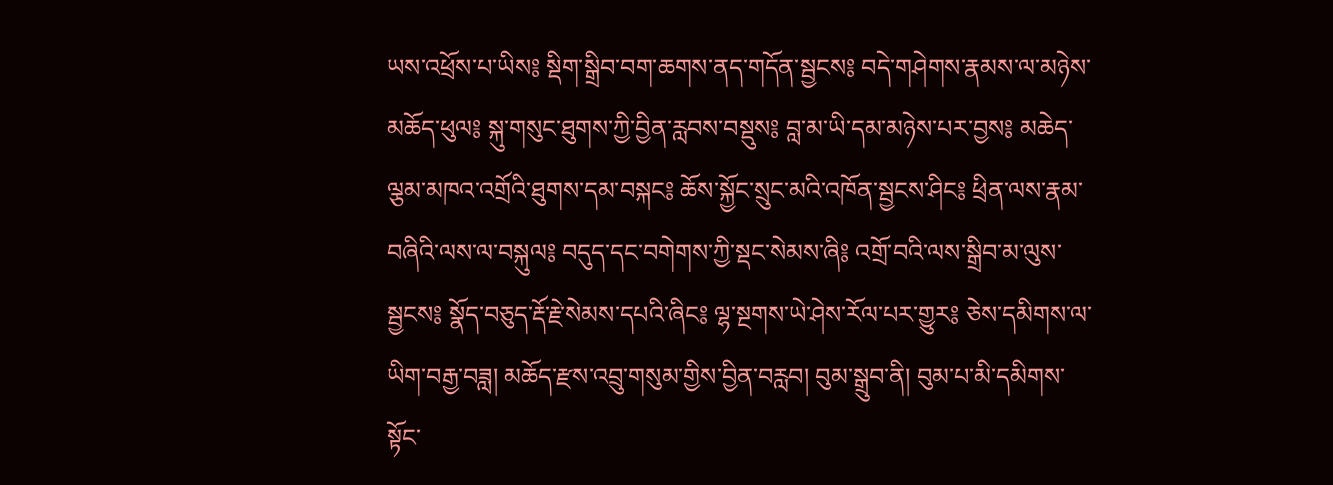ཡས་འཕྲོས་པ་ཡིས༔ སྡིག་སྒྲིབ་བག་ཆགས་ནད་གདོན་སྦྱངས༔ བདེ་གཤེགས་རྣམས་ལ་མཉེས་མཆོད་ཕུལ༔ སྐུ་གསུང་ཐུགས་ཀྱི་བྱིན་རླབས་བསྡུས༔ བླ་མ་ཡི་དམ་མཉེས་པར་བྱས༔ མཆེད་ལྕམ་མཁའ་འགྲོའི་ཐུགས་དམ་བསྐང༔ ཆོས་སྐྱོང་སྲུང་མའི་འཁོན་སྦྱངས་ཤིང༔ ཕྲིན་ལས་རྣམ་བཞིའི་ལས་ལ་བསྐུལ༔ བདུད་དང་བགེགས་ཀྱི་སྡང་སེམས་ཞི༔ འགྲོ་བའི་ལས་སྒྲིབ་མ་ལུས་སྦྱངས༔ སྣོད་བཅུད་རྡོ་རྗེ་སེམས་དཔའི་ཞིང༔ ལྷ་སྔགས་ཡེ་ཤེས་རོལ་པར་གྱུར༔ ཅེས་དམིགས་ལ་ཡིག་བརྒྱ་བཟླ། མཆོད་རྫས་འབྲུ་གསུམ་གྱིས་བྱིན་བརླབ། བུམ་སྒྲུབ་ནི། བུམ་པ་མི་དམིགས་སྟོང་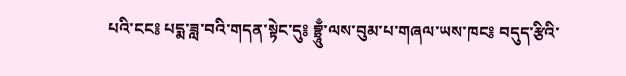པའི་ངང༔ པདྨ་ཟླ་བའི་གདན་སྟེང་དུ༔ བྷྲཱུྃ་ལས་བུམ་པ་གཞལ་ཡས་ཁང༔ བདུད་རྩིའི་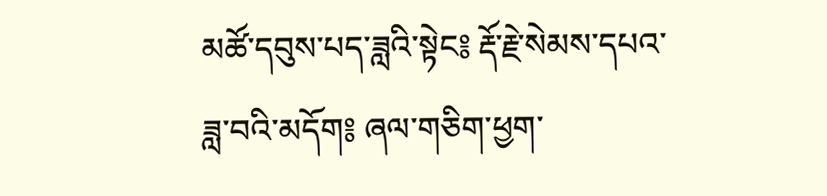མཚོ་དབུས་པད་ཟླའི་སྟེང༔ རྡོ་རྗེ་སེམས་དཔའ་ཟླ་བའི་མདོག༔ ཞལ་གཅིག་ཕྱག་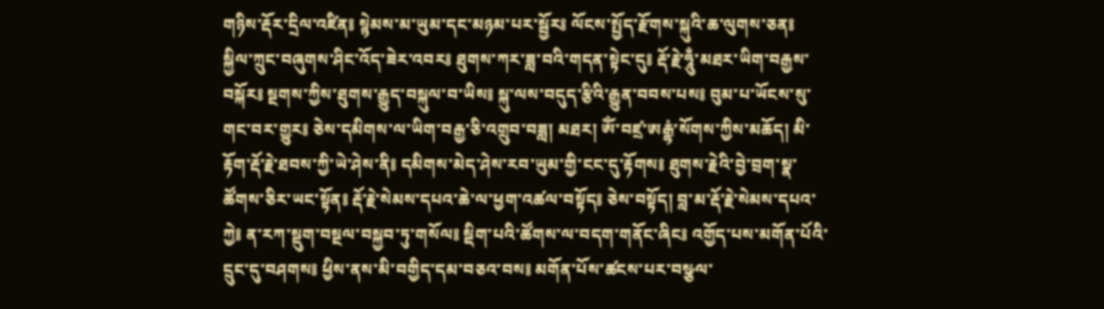གཉིས་རྡོར་དྲིལ་འཛིན༔ སྙེམས་མ་ཡུམ་དང་མཉམ་པར་སྦྱོར༔ ལོངས་སྤྱོད་རྫོགས་སྐུའི་ཆ་ལུགས་ཅན༔ སྐྱིལ་ཀྲུང་བཞུགས་ཤིང་འོད་ཟེར་འབར༔ ཐུགས་ཀར་ཟླ་བའི་གདན་སྟེང་དུ༔ རྡོ་རྗེ་ཧཱུྃ་མཐར་ཡིག་བརྒྱས་བསྐོར༔ སྔགས་ཀྱིས་ཐུགས་རྒྱུད་བསྐུལ་བ་ཡིས༔ སྐུ་ལས་བདུད་རྩིའི་རྒྱུན་བབས་པས༔ བུམ་པ་ཡོངས་སུ་གང་བར་གྱུར༔ ཅེས་དམིགས་ལ་ཡིག་བརྒྱ་ཅི་འགྲུབ་བཟླ། མཐར། ཨོཾ་བཛྲ་ཨརྒྷཾ་སོགས་ཀྱིས་མཆོད། མི་རྟོག་རྡོ་རྗེ་ཐབས་ཀྱི་ཡེ་ཤེས་ནི༔ དམིགས་མེད་ཤེས་རབ་ཡུམ་གྱི་ངང་དུ་རྟོགས༔ ཐུགས་རྗེའི་བྱེ་བྲག་སྣ་ཚོགས་ཅིར་ཡང་སྟོན༔ རྡོ་རྗེ་སེམས་དཔའ་ཆེ་ལ་ཕྱག་འཚལ་བསྟོད༔ ཅེས་བསྟོད། བླ་མ་རྡོ་རྗེ་སེམས་དཔའ་ཀྱེ༔ ན་རཀ་སྡུག་བསྔལ་བསྐྱབ་ཏུ་གསོལ༔ སྡིག་པའི་ཚོགས་ལ་བདག་གནོང་ཞིང༔ འགྱོད་པས་མགོན་པོའི་དྲུང་དུ་བཤགས༔ ཕྱིས་ནས་མི་བགྱིད་དམ་བཅའ་བས༔ མགོན་པོས་ཚངས་པར་བསྩལ་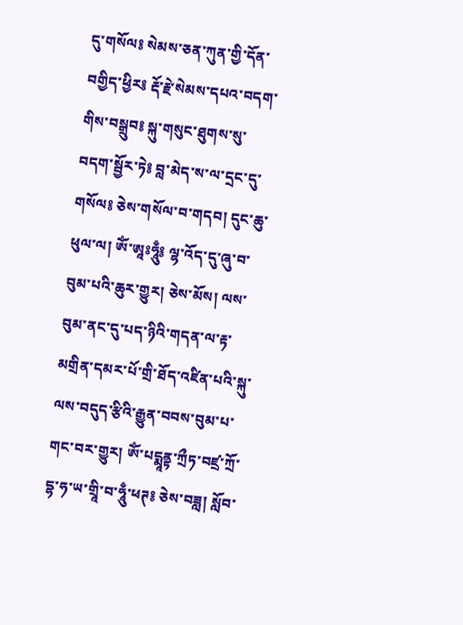དུ་གསོལ༔ སེམས་ཅན་ཀུན་གྱི་དོན་བགྱིད་ཕྱིར༔ རྡོ་རྗེ་སེམས་དཔའ་བདག་གིས་བསྒྲུབ༔ སྐུ་གསུང་ཐུགས་སུ་བདག་སྦྱོར་ཏེ༔ བླ་མེད་ས་ལ་དྲང་དུ་གསོལ༔ ཅེས་གསོལ་བ་གདབ། དུང་ཆུ་ཕུལ་ལ། ཨོཾ་ཨཱཿཧཱུྃ༔ ལྷ་འོད་དུ་ཞུ་བ་བུམ་པའི་ཆུར་གྱུར། ཅེས་མོས། ལས་བུམ་ནང་དུ་པད་ཉིའི་གདན་ལ་རྟ་མགྲིན་དམར་པོ་གྲི་ཐོད་འཛིན་པའི་སྐུ་ལས་བདུད་རྩིའི་རྒྱུན་བབས་བུམ་པ་གང་བར་གྱུར། ཨོཾ་པདྨཱནྟ་ཀྲྀཏ་བཛྲ་ཀྲོ་དྷ་ཧ་ཡ་གྲཱི་བ་ཧཱུྃ་ཕཊ༔ ཅེས་བཟླ། སློབ་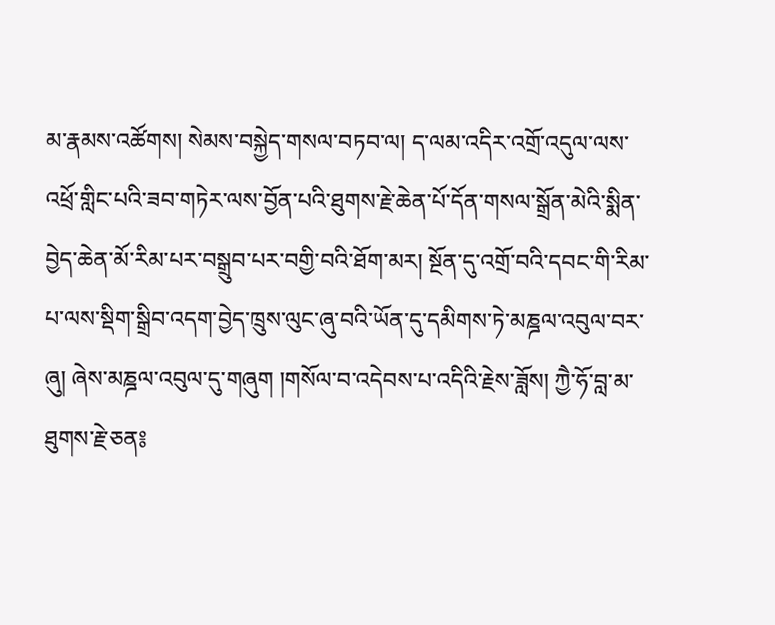མ་རྣམས་འཚོགས། སེམས་བསྐྱེད་གསལ་བཏབ་ལ། ད་ལམ་འདིར་འགྲོ་འདུལ་ལས་འཕྲོ་གླིང་པའི་ཟབ་གཏེར་ལས་བྱོན་པའི་ཐུགས་རྗེ་ཆེན་པོ་དོན་གསལ་སྒྲོན་མེའི་སྨིན་བྱེད་ཆེན་མོ་རིམ་པར་བསྒྲུབ་པར་བགྱི་བའི་ཐོག་མར། སྔོན་དུ་འགྲོ་བའི་དབང་གི་རིམ་པ་ལས་སྡིག་སྒྲིབ་འདག་བྱེད་ཁྲུས་ལུང་ཞུ་བའི་ཡོན་དུ་དམིགས་ཏེ་མཎྜལ་འབུལ་བར་ཞུ། ཞེས་མཎྜལ་འབུལ་དུ་གཞུག །གསོལ་བ་འདེབས་པ་འདིའི་རྗེས་ཟློས། ཀྱཻ་ཧོ་བླ་མ་ཐུགས་རྗེ་ཅན༔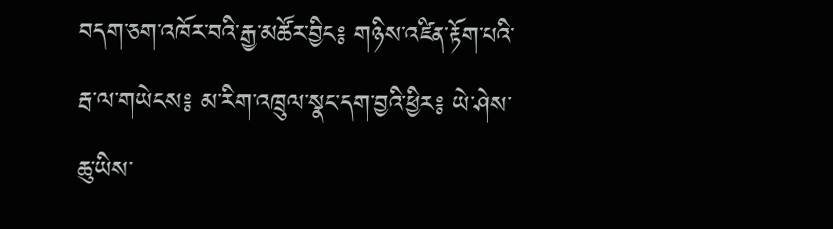བདག་ཅག་འཁོར་བའི་རྒྱ་མཚོར་བྱིང༔ གཉིས་འཛིན་རྟོག་པའི་རྦ་ལ་གཡེངས༔ མ་རིག་འཁྲུལ་སྣང་དག་བྱའི་ཕྱིར༔ ཡེ་ཤེས་ཆུ་ཡིས་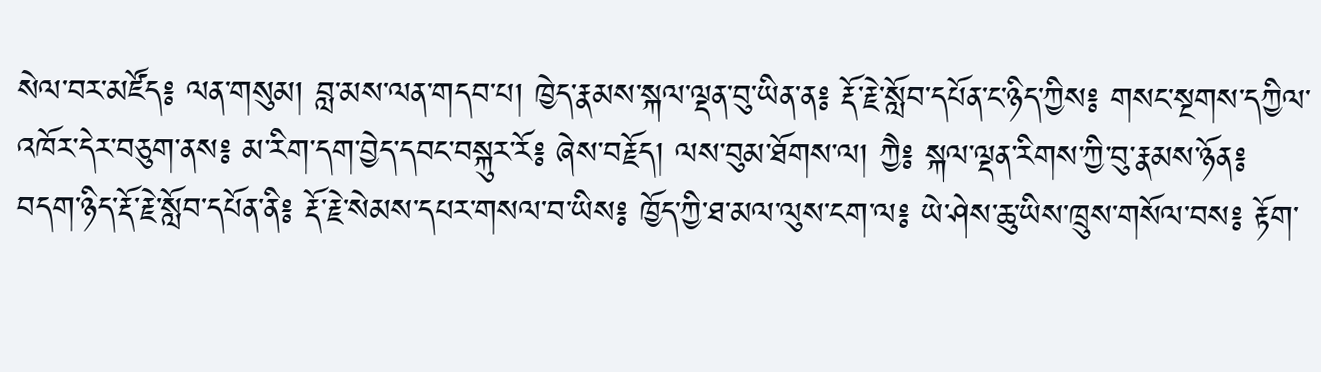སེལ་བར་མཛོད༔ ལན་གསུམ། བླ་མས་ལན་གདབ་པ། ཁྱེད་རྣམས་སྐལ་ལྡན་བུ་ཡིན་ན༔ རྡོ་རྗེ་སློབ་དཔོན་ང་ཉིད་ཀྱིས༔ གསང་སྔགས་དཀྱིལ་འཁོར་དེར་བཅུག་ནས༔ མ་རིག་དག་བྱེད་དབང་བསྐུར་རོ༔ ཞེས་བརྗོད། ལས་བུམ་ཐོགས་ལ། ཀྱཻ༔ སྐལ་ལྡན་རིགས་ཀྱི་བུ་རྣམས་ཉོན༔ བདག་ཉིད་རྡོ་རྗེ་སློབ་དཔོན་ནི༔ རྡོ་རྗེ་སེམས་དཔར་གསལ་བ་ཡིས༔ ཁྱོད་ཀྱི་ཐ་མལ་ལུས་ངག་ལ༔ ཡེ་ཤེས་ཆུ་ཡིས་ཁྲུས་གསོལ་བས༔ རྟོག་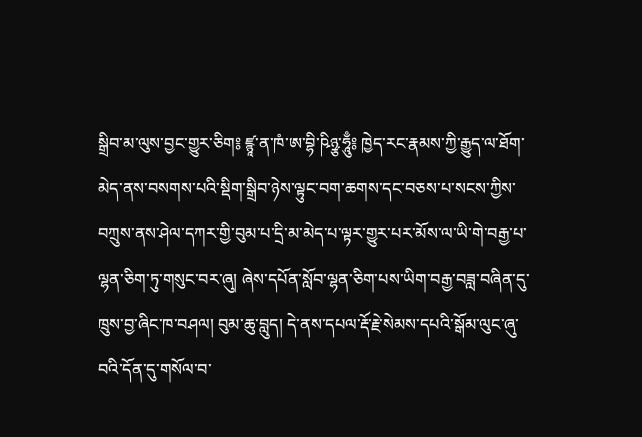སྒྲིབ་མ་ལུས་བྱང་གྱུར་ཅིག༔ ཛྙཱ་ན་ཁཾ་ཨ་བྷི་ཥིཉྩ་ཧཱུྃ༔ ཁྱེད་རང་རྣམས་ཀྱི་རྒྱུད་ལ་ཐོག་མེད་ནས་བསགས་པའི་སྡིག་སྒྲིབ་ཉེས་ལྟུང་བག་ཆགས་དང་བཅས་པ་སངས་ཀྱིས་བཀྲུས་ནས་ཤེལ་དཀར་གྱི་བུམ་པ་དྲི་མ་མེད་པ་ལྟར་གྱུར་པར་མོས་ལ་ཡི་གེ་བརྒྱ་པ་ལྷན་ཅིག་ཏུ་གསུང་བར་ཞུ། ཞེས་དཔོན་སློབ་ལྷན་ཅིག་པས་ཡིག་བརྒྱ་བཟླ་བཞིན་དུ་ཁྲུས་བྱ་ཞིང་ཁ་བཤལ། བུམ་ཆུ་བླུད། དེ་ནས་དཔལ་རྡོ་རྗེ་སེམས་དཔའི་སྒོམ་ལུང་ཞུ་བའི་དོན་དུ་གསོལ་བ་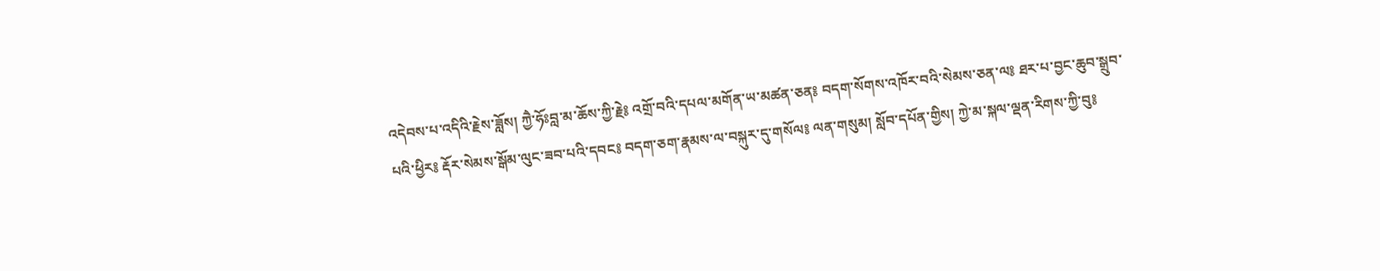འདེབས་པ་འདིའི་རྗེས་ཟློས། ཀྱཻ་ཧོཿབླ་མ་ཆོས་ཀྱི་རྗེ༔ འགྲོ་བའི་དཔལ་མགོན་ཡ་མཚན་ཅན༔ བདག་སོགས་འཁོར་བའི་སེམས་ཅན་ལ༔ ཐར་པ་བྱང་ཆུབ་སྒྲུབ་པའི་ཕྱིར༔ རྡོར་སེམས་སྒོམ་ལུང་ཟབ་པའི་དབང༔ བདག་ཅག་རྣམས་ལ་བསྐུར་དུ་གསོལ༔ ལན་གསུམ། སློབ་དཔོན་གྱིས། ཀྱེ་མ་སྐལ་ལྡན་རིགས་ཀྱི་བུ༔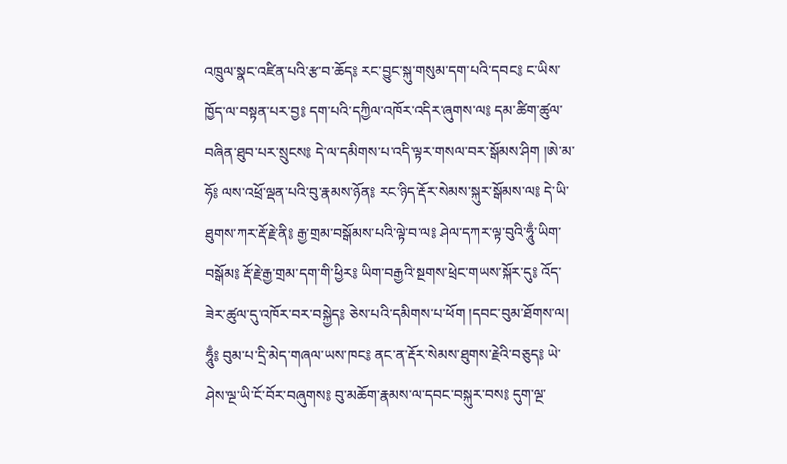འཁྲུལ་སྣང་འཛིན་པའི་རྩ་བ་ཆོད༔ རང་བྱུང་སྐུ་གསུམ་དག་པའི་དབང༔ ང་ཡིས་ཁྱོད་ལ་བསྟན་པར་བྱ༔ དག་པའི་དཀྱིལ་འཁོར་འདིར་ཞུགས་ལ༔ དམ་ཚིག་ཚུལ་བཞིན་ཐུབ་པར་སྲུངས༔ དེ་ལ་དམིགས་པ་འདི་ལྟར་གསལ་བར་སྒོམས་ཤིག །ཨེ་མ་ཧོ༔ ལས་འཕྲོ་ལྡན་པའི་བུ་རྣམས་ཉོན༔ རང་ཉིད་རྡོར་སེམས་སྐུར་སྒོམས་ལ༔ དེ་ཡི་ཐུགས་ཀར་རྡོ་རྗེ་ནི༔ རྒྱ་གྲམ་བསྒོམས་པའི་ལྟེ་བ་ལ༔ ཤེལ་དཀར་ལྟ་བུའི་ཧཱུྃ་ཡིག་བསྒོམ༔ རྡོ་རྗེ་རྒྱ་གྲམ་དག་གི་ཕྱིར༔ ཡིག་བརྒྱའི་སྔགས་ཕྲེང་གཡས་སྐོར་དུ༔ འོད་ཟེར་ཚུལ་དུ་འཁོར་བར་བསྐྱེད༔ ཅེས་པའི་དམིགས་པ་ཕོག །དབང་བུམ་ཐོགས་ལ། ཧཱུྃ༔ བུམ་པ་དྲི་མེད་གཞལ་ཡས་ཁང༔ ནང་ན་རྡོར་སེམས་ཐུགས་རྗེའི་བཅུད༔ ཡེ་ཤེས་ལྔ་ཡི་ངོ་བོར་བཞུགས༔ བུ་མཆོག་རྣམས་ལ་དབང་བསྐུར་བས༔ དུག་ལྔ་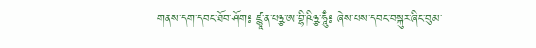གནས་དག་དབང་ཐོབ་ཤོག༔ ཛྙཱ་ན་པཉྩ་ཨ་བྷི་ཥིཉྩ་ཧཱུྃ༔ ཞེས་པས་དབང་བསྐུར་ཞིང་བུམ་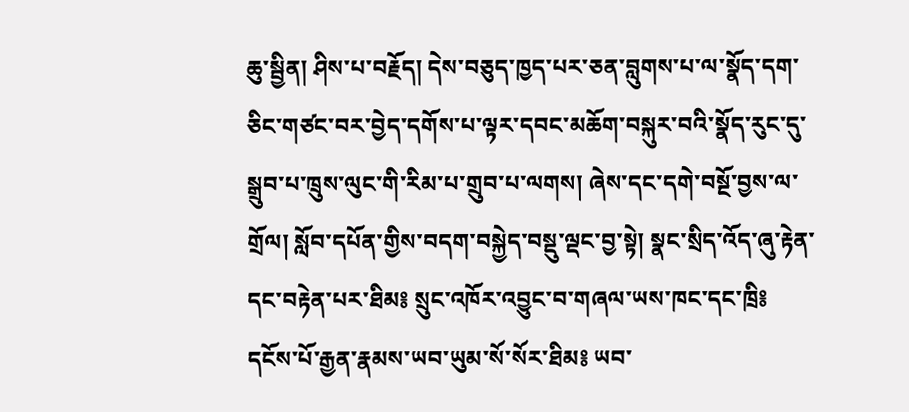ཆུ་སྦྱིན། ཤིས་པ་བརྗོད། དེས་བཅུད་ཁྱད་པར་ཅན་བླུགས་པ་ལ་སྣོད་དག་ཅིང་གཙང་བར་བྱེད་དགོས་པ་ལྟར་དབང་མཆོག་བསྐུར་བའི་སྣོད་རུང་དུ་སྒྲུབ་པ་ཁྲུས་ལུང་གི་རིམ་པ་གྲུབ་པ་ལགས། ཞེས་དང་དགེ་བསྔོ་བྱས་ལ་གྲོལ། སློབ་དཔོན་གྱིས་བདག་བསྐྱེད་བསྡུ་ལྡང་བྱ་སྟེ། སྣང་སྲིད་འོད་ཞུ་རྟེན་དང་བརྟེན་པར་ཐིམ༔ སྲུང་འཁོར་འབྱུང་བ་གཞལ་ཡས་ཁང་དང་ཁྲི༔ དངོས་པོ་རྒྱན་རྣམས་ཡབ་ཡུམ་སོ་སོར་ཐིམ༔ ཡབ་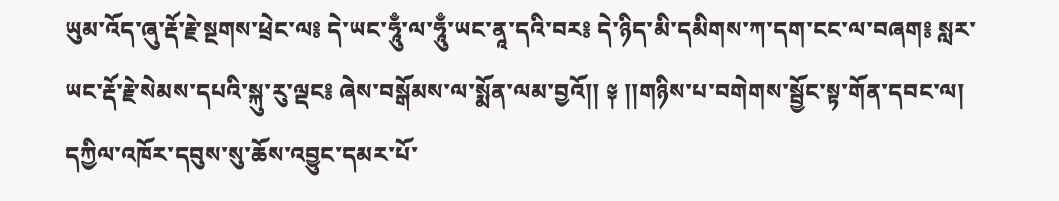ཡུམ་འོད་ཞུ་རྡོ་རྗེ་སྔགས་ཕྲེང་ལ༔ དེ་ཡང་ཧཱུྃ་ལ་ཧཱུྃ་ཡང་ནཱ་དའི་བར༔ དེ་ཉིད་མི་དམིགས་ཀ་དག་ངང་ལ་བཞག༔ སླར་ཡང་རྡོ་རྗེ་སེམས་དཔའི་སྐུ་རུ་ལྡང༔ ཞེས་བསྒོམས་ལ་སྨོན་ལམ་བྱའོ།། ༈ །།གཉིས་པ་བགེགས་སྦྱོང་སྟ་གོན་དབང་ལ། དཀྱིལ་འཁོར་དབུས་སུ་ཆོས་འབྱུང་དམར་པོ་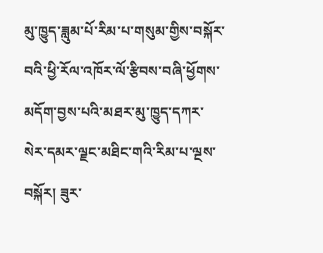མུ་ཁྱུད་ཟླུམ་པོ་རིམ་པ་གསུམ་གྱིས་བསྐོར་བའི་ཕྱི་རོལ་འཁོར་ལོ་རྩིབས་བཞི་ཕྱོགས་མདོག་བྱས་པའི་མཐར་མུ་ཁྱུད་དཀར་སེར་དམར་ལྗང་མཐིང་གའི་རིམ་པ་ལྔས་བསྐོར། ཟུར་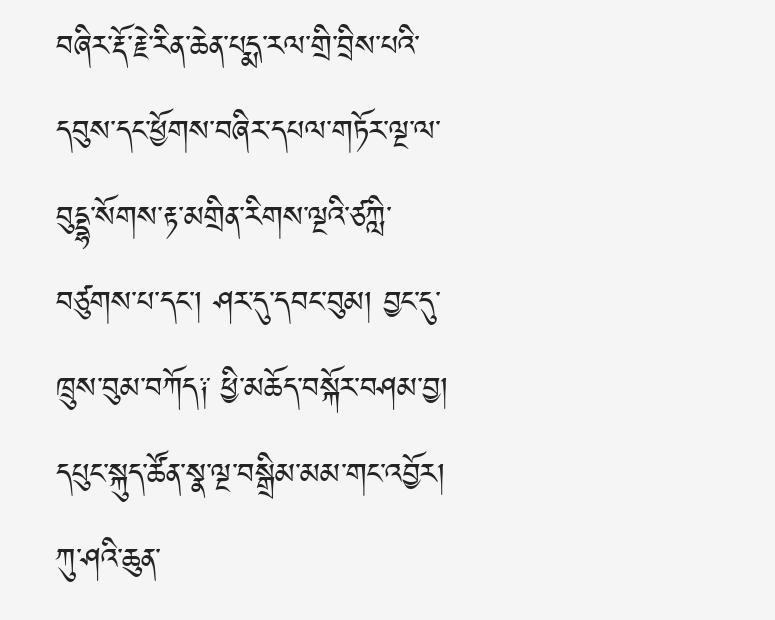བཞིར་རྡོ་རྗེ་རིན་ཆེན་པདྨ་རལ་གྲི་བྲིས་པའི་དབུས་དང་ཕྱོགས་བཞིར་དཔལ་གཏོར་ལྔ་ལ་བུདྡྷ་སོགས་རྟ་མགྲིན་རིགས་ལྔའི་ཙཀླི་བཙུགས་པ་དང་། ཤར་དུ་དབང་བུམ། བྱང་དུ་ཁྲུས་བུམ་བཀོད༑ ཕྱི་མཆོད་བསྐོར་བཤམ་བྱ། དཔུང་སྐུད་ཚོན་སྣ་ལྔ་བསྒྲིམ་མམ་གང་འབྱོར། ཀུ་ཤའི་ཆུན་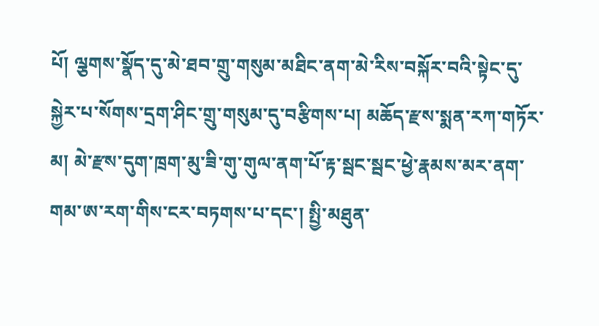པོ། ལྕགས་སྣོད་དུ་མེ་ཐབ་གྲུ་གསུམ་མཐིང་ནག་མེ་རིས་བསྐོར་བའི་སྟེང་དུ་སྐྱེར་པ་སོགས་དྲག་ཤིང་གྲུ་གསུམ་དུ་བརྩིགས་པ། མཆོད་རྫས་སྨན་རཀ་གཏོར་མ། མེ་རྫས་དུག་ཁྲག་མུ་ཟི་གུ་གུལ་ནག་པོ་རྟ་སྦང་སྦང་ཕྱེ་རྣམས་མར་ནག་གམ་ཨ་རག་གིས་ངར་བཏགས་པ་དང་། སྤྱི་མཐུན་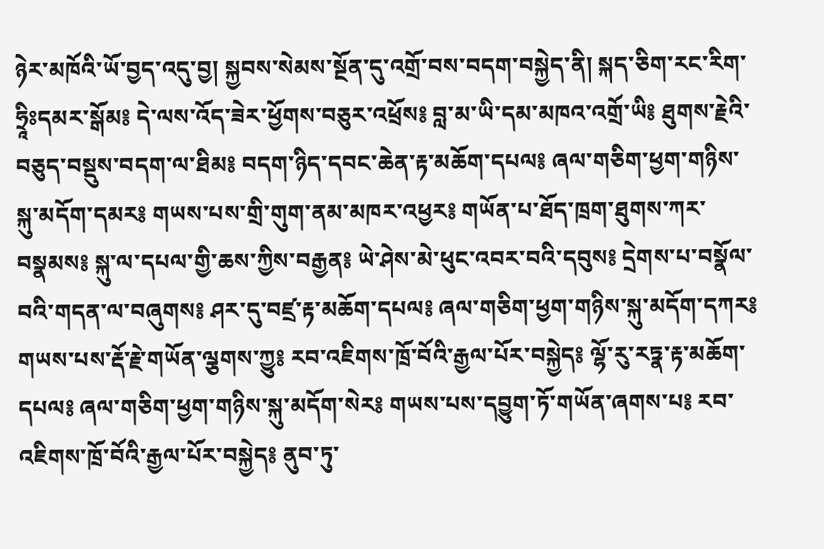ཉེར་མཁོའི་ཡོ་བྱད་འདུ་བྱ། སྐྱབས་སེམས་སྔོན་དུ་འགྲོ་བས་བདག་བསྐྱེད་ནི། སྐད་ཅིག་རང་རིག་ཧྲཱིཿདམར་སྒོམ༔ དེ་ལས་འོད་ཟེར་ཕྱོགས་བཅུར་འཕྲོས༔ བླ་མ་ཡི་དམ་མཁའ་འགྲོ་ཡི༔ ཐུགས་རྗེའི་བཅུད་བསྡུས་བདག་ལ་ཐིམ༔ བདག་ཉིད་དབང་ཆེན་རྟ་མཆོག་དཔལ༔ ཞལ་གཅིག་ཕྱག་གཉིས་སྐུ་མདོག་དམར༔ གཡས་པས་གྲི་གུག་ནམ་མཁར་འཕྱར༔ གཡོན་པ་ཐོད་ཁྲག་ཐུགས་ཀར་བསྣམས༔ སྐུ་ལ་དཔལ་གྱི་ཆས་ཀྱིས་བརྒྱན༔ ཡེ་ཤེས་མེ་ཕུང་འབར་བའི་དབུས༔ དྲེགས་པ་བསྣོལ་བའི་གདན་ལ་བཞུགས༔ ཤར་དུ་བཛྲ་རྟ་མཆོག་དཔལ༔ ཞལ་གཅིག་ཕྱག་གཉིས་སྐུ་མདོག་དཀར༔ གཡས་པས་རྡོ་རྗེ་གཡོན་ལྕགས་ཀྱུ༔ རབ་འཇིགས་ཁྲོ་བོའི་རྒྱལ་པོར་བསྐྱེད༔ ལྷོ་རུ་རཏྣ་རྟ་མཆོག་དཔལ༔ ཞལ་གཅིག་ཕྱག་གཉིས་སྐུ་མདོག་སེར༔ གཡས་པས་དབྱུག་ཏོ་གཡོན་ཞགས་པ༔ རབ་འཇིགས་ཁྲོ་བོའི་རྒྱལ་པོར་བསྐྱེད༔ ནུབ་ཏུ་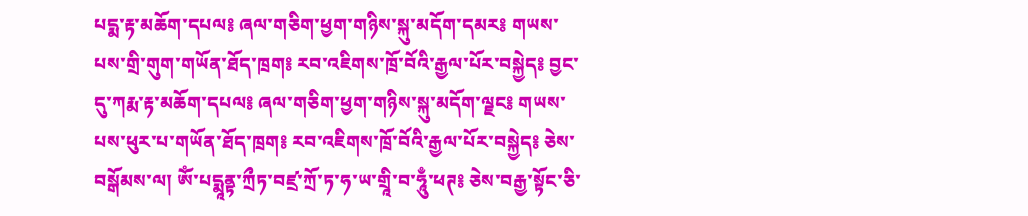པདྨ་རྟ་མཆོག་དཔལ༔ ཞལ་གཅིག་ཕྱག་གཉིས་སྐུ་མདོག་དམར༔ གཡས་པས་གྲི་གུག་གཡོན་ཐོད་ཁྲག༔ རབ་འཇིགས་ཁྲོ་བོའི་རྒྱལ་པོར་བསྐྱེད༔ བྱང་དུ་ཀརྨ་རྟ་མཆོག་དཔལ༔ ཞལ་གཅིག་ཕྱག་གཉིས་སྐུ་མདོག་ལྗང༔ གཡས་པས་ཕུར་པ་གཡོན་ཐོད་ཁྲག༔ རབ་འཇིགས་ཁྲོ་བོའི་རྒྱལ་པོར་བསྐྱེད༔ ཅེས་བསྒོམས་ལ། ཨོཾ་པདྨཱནྟ་ཀྲྀཏ་བཛྲ་ཀྲོ་ཏ་ཧ་ཡ་གྲཱི་བ་ཧཱུྃ་ཕཊ༔ ཅེས་བརྒྱ་སྟོང་ཅི་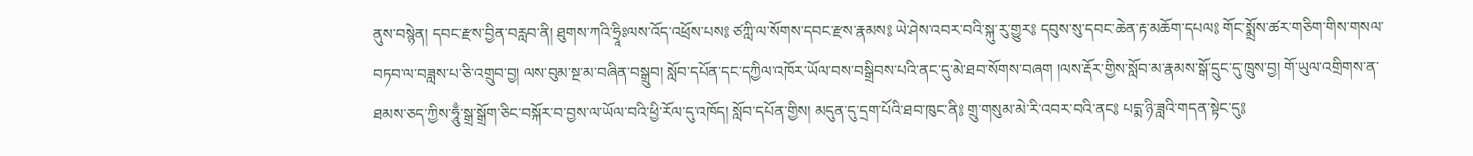ནུས་བསྙེན། དབང་རྫས་བྱིན་བརླབ་ནི། ཐུགས་ཀའི་ཧྲཱིཿལས་འོད་འཕྲོས་པས༔ ཙཀླི་ལ་སོགས་དབང་རྫས་རྣམས༔ ཡེ་ཤེས་འབར་བའི་སྐུ་རུ་གྱུར༔ དབུས་སུ་དབང་ཆེན་རྟ་མཆོག་དཔལ༔ གོང་སྨྲོས་ཚར་གཅིག་གིས་གསལ་བཏབ་ལ་བཟླས་པ་ཅི་འགྲུབ་བྱ། ལས་བུམ་སྔ་མ་བཞིན་བསྒྲུབ། སློབ་དཔོན་དང་དཀྱིལ་འཁོར་ཡོལ་བས་བསྒྲིབས་པའི་ནང་དུ་མེ་ཐབ་སོགས་བཞག །ལས་རྡོར་གྱིས་སློབ་མ་རྣམས་སྒོ་དྲུང་དུ་ཁྲུས་བྱ། གོ་ཡུལ་འགྲིགས་ན་ཐམས་ཅད་ཀྱིས་ཧཱུྃ་སྒྲ་སྒྲོག་ཅིང་བསྐོར་བ་བྱས་ལ་ཡོལ་བའི་ཕྱི་རོལ་དུ་འཁོད། སློབ་དཔོན་གྱིས། མདུན་དུ་དྲག་པོའི་ཐབ་ཁུང་ནི༔ གྲུ་གསུམ་མེ་རི་འབར་བའི་ནང༔ པདྨ་ཉི་ཟླའི་གདན་སྟེང་དུ༔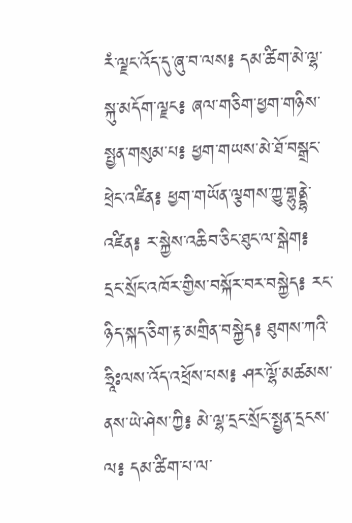རཾ་ལྗང་འོད་དུ་ཞུ་བ་ལས༔ དམ་ཚིག་མེ་ལྷ་སྐུ་མདོག་ལྗང༔ ཞལ་གཅིག་ཕྱག་གཉིས་སྤྱན་གསུམ་པ༔ ཕྱག་གཡས་མེ་ཐོ་བསྒྲང་ཕྲེང་འཛིན༔ ཕྱག་གཡོན་ལྕགས་ཀྱུ་གྷུནྡྷེ་འཛིན༔ ར་སྐྱེས་འཆིབ་ཅིང་ཐུང་ལ་སྒེག༔ དྲང་སྲོང་འཁོར་གྱིས་བསྐོར་བར་བསྐྱེད༔ རང་ཉིད་སྐད་ཅིག་རྟ་མགྲིན་བསྐྱེད༔ ཐུགས་ཀའི་ཧྲཱིཿལས་འོད་འཕྲོས་པས༔ ཤར་ལྷོ་མཚམས་ནས་ཡེ་ཤེས་ཀྱི༔ མེ་ལྷ་དྲང་སྲོང་སྤྱན་དྲངས་ལ༔ དམ་ཚིག་པ་ལ་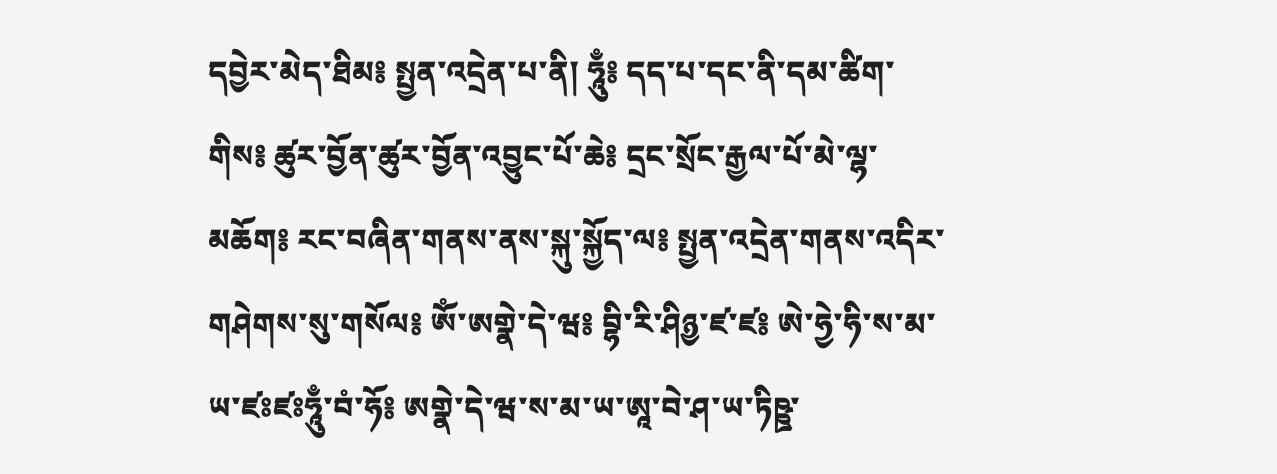དབྱེར་མེད་ཐིམ༔ སྤྱན་འདྲེན་པ་ནི། ཧཱུྃ༔ དད་པ་དང་ནི་དམ་ཚིག་གིས༔ ཚུར་བྱོན་ཚུར་བྱོན་འབྱུང་པོ་ཆེ༔ དྲང་སྲོང་རྒྱལ་པོ་མེ་ལྷ་མཆོག༔ རང་བཞིན་གནས་ནས་སྐུ་སྐྱོད་ལ༔ སྤྱན་འདྲེན་གནས་འདིར་གཤེགས་སུ་གསོལ༔ ཨོཾ་ཨགྣེ་དེ་ཝ༔ བྷི་རི་ཤིཉྱ་ཛ་ཛ༔ ཨེ་ཧྱེ་ཧི་ས་མ་ཡ་ཛཿཛཿཧཱུྃ་བཾ་ཧོ༔ ཨགྣེ་དེ་ཝ་ས་མ་ཡ་ཨཱ་བེ་ཤ་ཡ་ཏིཥྛ་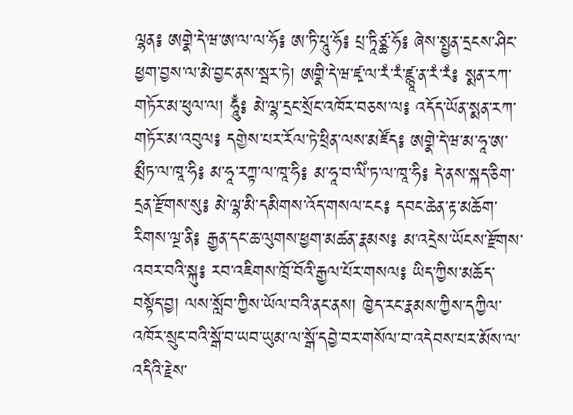ལྷན༔ ཨགྣེ་དེ་ཝ་ཨ་ལ་ལ་ཧོ༔ ཨ་ཏི་པཱུ་ཧོ༔ པྲ་ཏཱིཙྪ་ཧོ༔ ཞེས་སྤྱན་དྲངས་ཤིང་ཕྱག་བྱས་ལ་མེ་བྱང་ནས་སྦར་ཏེ། ཨགྣི་དེ་ཝ་ཛྭ་ལ་རཾ་རཾ་ཛྙཱ་ན་རཾ་རཾ༔ སྨན་རཀ་གཏོར་མ་ཕུལ་ལ། ཧཱུྃ༔ མེ་ལྷ་དྲང་སྲོང་འཁོར་བཅས་ལ༔ འདོད་ཡོན་སྨན་རཀ་གཏོར་མ་འབུལ༔ དགྱེས་པར་རོལ་ཏེ་ཕྲིན་ལས་མཛོད༔ ཨགྣེ་དེ་ཝ་མ་ཧཱ་ཨ་མྲྀཏ་ལ་ཁཱ་ཧི༔ མ་ཧཱ་རཀྟ་ལ་ཁཱ་ཧི༔ མ་ཧཱ་བ་ལིཾ་ཏ་ལ་ཁཱ་ཧི༔ དེ་ནས་སྐད་ཅིག་དྲན་རྫོགས་སུ༔ མེ་ལྷ་མི་དམིགས་འོད་གསལ་ངང༔ དབང་ཆེན་རྟ་མཆོག་རིགས་ལྔ་ནི༔ རྒྱན་དང་ཆ་ལུགས་ཕྱག་མཚན་རྣམས༔ མ་འདྲེས་ཡོངས་རྫོགས་འབར་བའི་སྐུ༔ རབ་འཇིགས་ཁྲོ་བོའི་རྒྱལ་པོར་གསལ༔ ཡིད་ཀྱིས་མཆོད་བསྟོད་བྱ། ལས་སློབ་ཀྱིས་ཡོལ་བའི་ནང་ནས། ཁྱེད་རང་རྣམས་ཀྱིས་དཀྱིལ་འཁོར་སྲུང་བའི་སྒོ་བ་ཡབ་ཡུམ་ལ་སྒོ་དབྱེ་བར་གསོལ་བ་འདེབས་པར་མོས་ལ་འདིའི་རྗེས་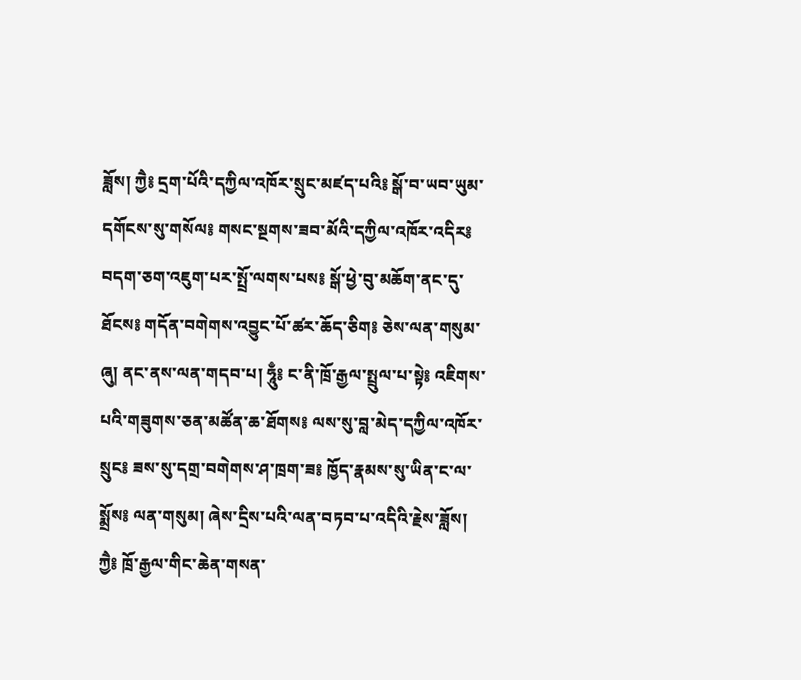ཟློས། ཀྱཻ༔ དྲག་པོའི་དཀྱིལ་འཁོར་སྲུང་མཛད་པའི༔ སྒོ་བ་ཡབ་ཡུམ་དགོངས་སུ་གསོལ༔ གསང་སྔགས་ཟབ་མོའི་དཀྱིལ་འཁོར་འདིར༔ བདག་ཅག་འཇུག་པར་སྤྲོ་ལགས་པས༔ སྒོ་ཕྱེ་བུ་མཆོག་ནང་དུ་ཐོངས༔ གདོན་བགེགས་འབྱུང་པོ་ཚར་ཆོད་ཅིག༔ ཅེས་ལན་གསུམ་ཞུ། ནང་ནས་ལན་གདབ་པ། ཧཱུྃ༔ ང་ནི་ཁྲོ་རྒྱལ་སྤྲུལ་པ་སྟེ༔ འཇིགས་པའི་གཟུགས་ཅན་མཚོན་ཆ་ཐོགས༔ ལས་སུ་བླ་མེད་དཀྱིལ་འཁོར་སྲུང༔ ཟས་སུ་དགྲ་བགེགས་ཤ་ཁྲག་ཟ༔ ཁྱོད་རྣམས་སུ་ཡིན་ང་ལ་སྨྲོས༔ ལན་གསུམ། ཞེས་དྲིས་པའི་ལན་བཏབ་པ་འདིའི་རྗེས་ཟློས། ཀྱཻ༔ ཁྲོ་རྒྱལ་གིང་ཆེན་གསན་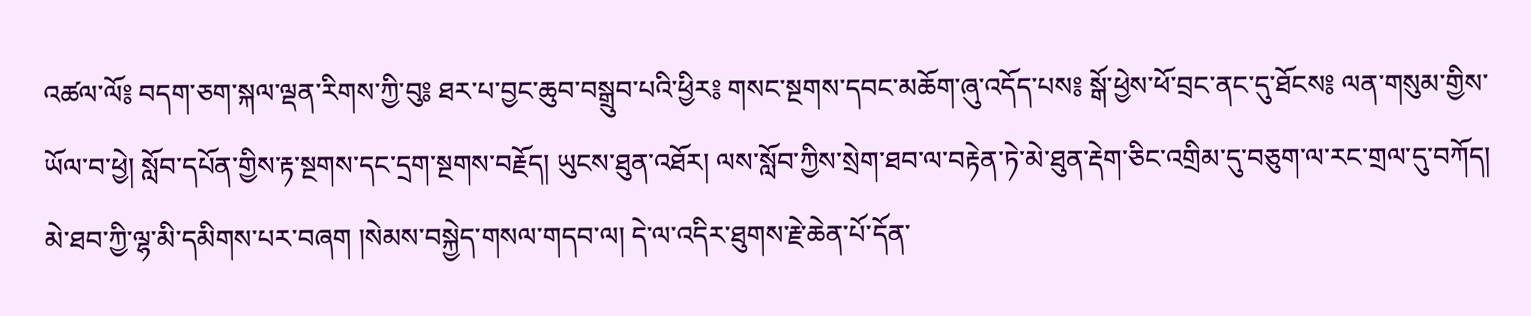འཚལ་ལོ༔ བདག་ཅག་སྐལ་ལྡན་རིགས་ཀྱི་བུ༔ ཐར་པ་བྱང་ཆུབ་བསྒྲུབ་པའི་ཕྱིར༔ གསང་སྔགས་དབང་མཆོག་ཞུ་འདོད་པས༔ སྒོ་ཕྱེས་ཕོ་བྲང་ནང་དུ་ཐོངས༔ ལན་གསུམ་གྱིས་ཡོལ་བ་ཕྱེ། སློབ་དཔོན་གྱིས་རྟ་སྔགས་དང་དྲག་སྔགས་བརྗོད། ཡུངས་ཐུན་འཐོར། ལས་སློབ་ཀྱིས་སྲེག་ཐབ་ལ་བརྟེན་ཏེ་མེ་ཐུན་རྡེག་ཅིང་འགྲིམ་དུ་བཅུག་ལ་རང་གྲལ་དུ་བཀོད། མེ་ཐབ་ཀྱི་ལྷ་མི་དམིགས་པར་བཞག །སེམས་བསྐྱེད་གསལ་གདབ་ལ། དེ་ལ་འདིར་ཐུགས་རྗེ་ཆེན་པོ་དོན་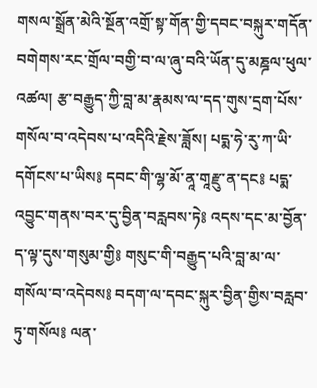གསལ་སྒྲོན་མེའི་སྔོན་འགྲོ་སྟ་གོན་གྱི་དབང་བསྐུར་གདོན་བགེགས་རང་གྲོལ་བགྱི་བ་ལ་ཞུ་བའི་ཡོན་དུ་མཎྜལ་ཕུལ་འཚལ། རྩ་བརྒྱུད་ཀྱི་བླ་མ་རྣམས་ལ་དད་གུས་དྲག་པོས་གསོལ་བ་འདེབས་པ་འདིའི་རྗེས་ཟློས། པདྨ་ཧེ་རུ་ཀ་ཡི་དགོངས་པ་ཡིས༔ དབང་གི་ལྷ་མོ་ནཱ་གཱརྫུ་ན་དང༔ པདྨ་འབྱུང་གནས་བར་དུ་བྱིན་བརླབས་ཏེ༔ འདས་དང་མ་བྱོན་ད་ལྟ་དུས་གསུམ་གྱི༔ གསུང་གི་བརྒྱུད་པའི་བླ་མ་ལ་གསོལ་བ་འདེབས༔ བདག་ལ་དབང་སྐུར་བྱིན་གྱིས་བརླབ་ཏུ་གསོལ༔ ལན་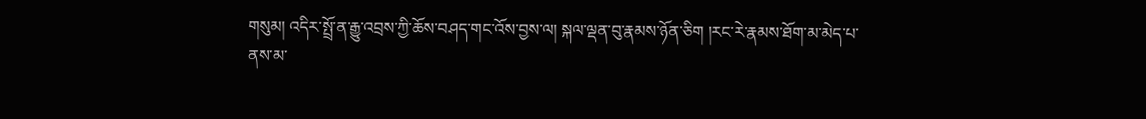གསུམ། འདིར་སྤྲོ་ན་རྒྱུ་འབྲས་ཀྱི་ཆོས་བཤད་གང་འོས་བྱས་ལ། སྐལ་ལྡན་བུ་རྣམས་ཉོན་ཅིག །རང་རེ་རྣམས་ཐོག་མ་མེད་པ་ནས་མ་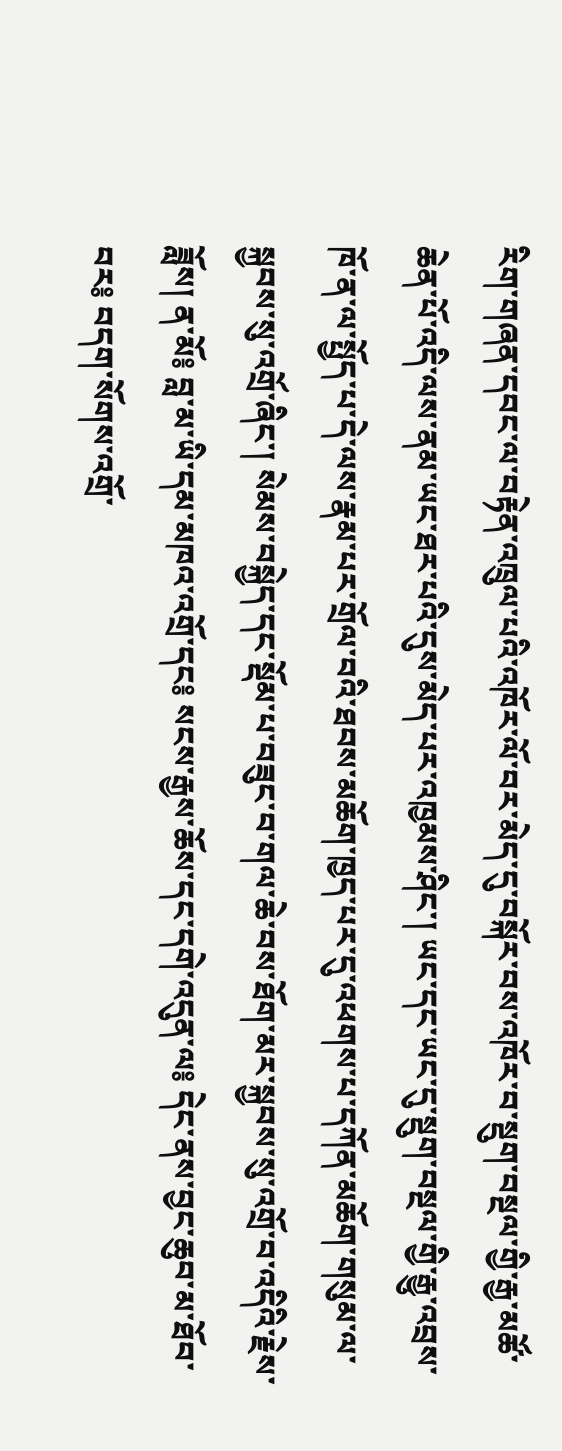རིག་གཞན་དབང་ལ་བརྟེན་འཁྲུལ་པའི་འཁོར་ལོ་བར་མེད་དུ་བསྐོར་བས་འཁོར་བ་སྡུག་བསྔལ་གྱི་རྒྱ་མཚོ་ཆེན་པོ་འདི་ལས་ནམ་ཡང་ཐར་པའི་དུས་མེད་པར་འཁྱམས་ཤིང་། ཡང་དང་ཡང་དུ་སྡུག་བསྔལ་གྱི་རྒྱུ་འབྲས་ཁོ་ན་ལ་སྤྱོད་པ་དེ་ལས་རྣམ་པར་གྲོལ་བའི་ཐབས་མཆོག་ཁྱད་པར་དུ་འཕགས་པ་དཀོན་མཆོག་གསུམ་ལ་སྐྱབས་སུ་འགྲོ་ཞིང་། སེམས་བསྐྱེད་དང་སྡོམ་པ་བཟུང་བ་གལ་ཆེ་བས་ཐོག་མར་སྐྱབས་སུ་འགྲོ་བ་འདིའི་རྗེས་ཟློས། ན་མོ༔ བླ་མ་ཡི་དམ་མཁའ་འགྲོ་དང༔ སངས་རྒྱས་ཆོས་དང་དགེ་འདུན་ལ༔ དེང་ནས་བྱང་ཆུབ་མ་ཐོབ་བར༔ བདག་སོགས་འགྲོ་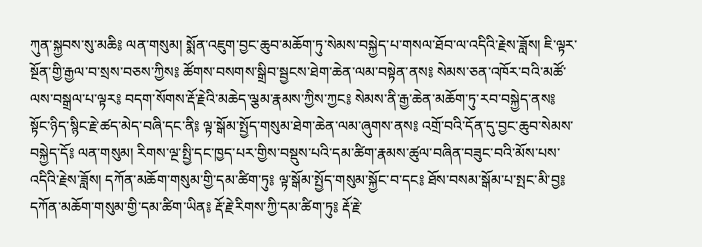ཀུན་སྐྱབས་སུ་མཆི༔ ལན་གསུམ། སྨོན་འཇུག་བྱང་ཆུབ་མཆོག་ཏུ་སེམས་བསྐྱེད་པ་གསལ་ཐོབ་ལ་འདིའི་རྗེས་ཟློས། ཇི་ལྟར་སྔོན་གྱི་རྒྱལ་བ་སྲས་བཅས་ཀྱིས༔ ཚོགས་བསགས་སྒྲིབ་སྦྱངས་ཐེག་ཆེན་ལམ་བསྟེན་ནས༔ སེམས་ཅན་འཁོར་བའི་མཚོ་ལས་བསྒྲལ་པ་ལྟར༔ བདག་སོགས་རྡོ་རྗེའི་མཆེད་ལྕམ་རྣམས་ཀྱིས་ཀྱང༔ སེམས་ནི་རྒྱ་ཆེན་མཆོག་ཏུ་རབ་བསྐྱེད་ནས༔ སྟོང་ཉིད་སྙིང་རྗེ་ཚད་མེད་བཞི་དང་ནི༔ ལྟ་སྒོམ་སྤྱོད་གསུམ་ཐེག་ཆེན་ལམ་ཞུགས་ནས༔ འགྲོ་བའི་དོན་དུ་བྱང་ཆུབ་སེམས་བསྐྱེད་དོ༔ ལན་གསུམ། རིགས་ལྔ་སྤྱི་དང་ཁྱད་པར་གྱིས་བསྡུས་པའི་དམ་ཚིག་རྣམས་ཚུལ་བཞིན་བཟུང་བའི་མོས་པས་འདིའི་རྗེས་ཟློས། དཀོན་མཆོག་གསུམ་གྱི་དམ་ཚིག་ཏུ༔ ལྟ་སྒོམ་སྤྱོད་གསུམ་སྐྱོང་བ་དང༔ ཐོས་བསམ་སྒོམ་པ་སྤང་མི་བྱ༔ དཀོན་མཆོག་གསུམ་གྱི་དམ་ཚིག་ཡིན༔ རྡོ་རྗེ་རིགས་ཀྱི་དམ་ཚིག་ཏུ༔ རྡོ་རྗེ་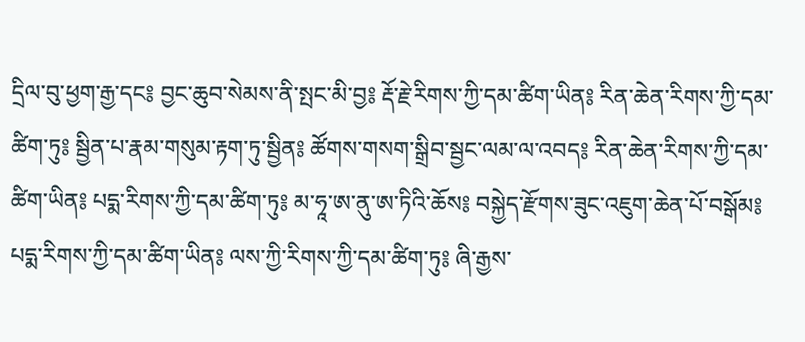དྲིལ་བུ་ཕྱག་རྒྱ་དང༔ བྱང་ཆུབ་སེམས་ནི་སྤང་མི་བྱ༔ རྡོ་རྗེ་རིགས་ཀྱི་དམ་ཚིག་ཡིན༔ རིན་ཆེན་རིགས་ཀྱི་དམ་ཚིག་ཏུ༔ སྦྱིན་པ་རྣམ་གསུམ་རྟག་ཏུ་སྦྱིན༔ ཚོགས་གསག་སྒྲིབ་སྦྱང་ལམ་ལ་འབད༔ རིན་ཆེན་རིགས་ཀྱི་དམ་ཚིག་ཡིན༔ པདྨ་རིགས་ཀྱི་དམ་ཚིག་ཏུ༔ མ་ཧཱ་ཨ་ནུ་ཨ་ཏིའི་ཆོས༔ བསྐྱེད་རྫོགས་ཟུང་འཇུག་ཆེན་པོ་བསྒོམ༔ པདྨ་རིགས་ཀྱི་དམ་ཚིག་ཡིན༔ ལས་ཀྱི་རིགས་ཀྱི་དམ་ཚིག་ཏུ༔ ཞི་རྒྱས་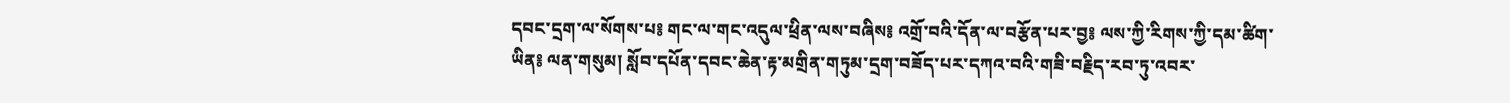དབང་དྲག་ལ་སོགས་པ༔ གང་ལ་གང་འདུལ་ཕྲིན་ལས་བཞིས༔ འགྲོ་བའི་དོན་ལ་བརྩོན་པར་བྱ༔ ལས་ཀྱི་རིགས་ཀྱི་དམ་ཚིག་ཡིན༔ ལན་གསུམ། སློབ་དཔོན་དབང་ཆེན་རྟ་མགྲིན་གཏུམ་དྲག་བཟོད་པར་དཀའ་བའི་གཟི་བརྗིད་རབ་ཏུ་འབར་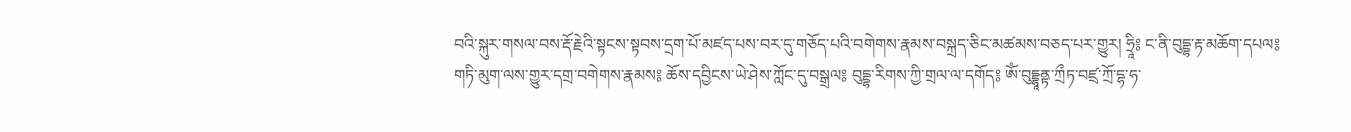བའི་སྐུར་གསལ་བས་རྡོ་རྗེའི་སྟངས་སྟབས་དྲག་པོ་མཛད་པས་བར་དུ་གཅོད་པའི་བགེགས་རྣམས་བསྐྲད་ཅིང་མཚམས་བཅད་པར་གྱུར། ཧྲཱི༔ ང་ནི་བུདྡྷ་རྟ་མཆོག་དཔལ༔ གཏི་མུག་ལས་གྱུར་དགྲ་བགེགས་རྣམས༔ ཆོས་དབྱིངས་ཡེ་ཤེས་ཀློང་དུ་བསྒྲལ༔ བུདྡྷ་རིགས་ཀྱི་གྲལ་ལ་དགོད༔ ཨོཾ་བུདྡྷཱནྟ་ཀྲྀཏ་བཛྲ་ཀྲོ་དྷ་ཧ་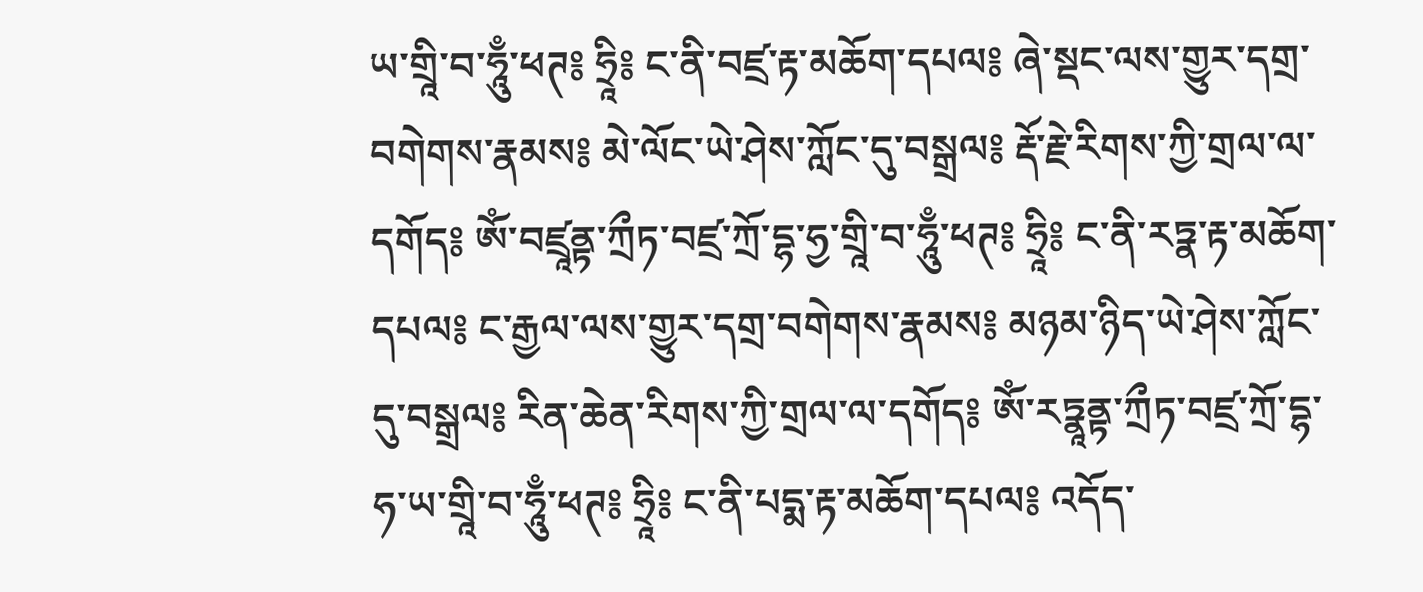ཡ་གྲཱི་བ་ཧཱུྃ་ཕཊ༔ ཧྲཱི༔ ང་ནི་བཛྲ་རྟ་མཆོག་དཔལ༔ ཞེ་སྡང་ལས་གྱུར་དགྲ་བགེགས་རྣམས༔ མེ་ལོང་ཡེ་ཤེས་ཀློང་དུ་བསྒྲལ༔ རྡོ་རྗེ་རིགས་ཀྱི་གྲལ་ལ་དགོད༔ ཨོཾ་བཛྲཱནྟ་ཀྲྀཏ་བཛྲ་ཀྲོ་དྷ་ཧྱ་གྲཱི་བ་ཧཱུྃ་ཕཊ༔ ཧྲཱི༔ ང་ནི་རཏྣ་རྟ་མཆོག་དཔལ༔ ང་རྒྱལ་ལས་གྱུར་དགྲ་བགེགས་རྣམས༔ མཉམ་ཉིད་ཡེ་ཤེས་ཀློང་དུ་བསྒྲལ༔ རིན་ཆེན་རིགས་ཀྱི་གྲལ་ལ་དགོད༔ ཨོཾ་རཏྣཱནྟ་ཀྲྀཏ་བཛྲ་ཀྲོ་དྷ་ཧ་ཡ་གྲཱི་བ་ཧཱུྃ་ཕཊ༔ ཧྲཱི༔ ང་ནི་པདྨ་རྟ་མཆོག་དཔལ༔ འདོད་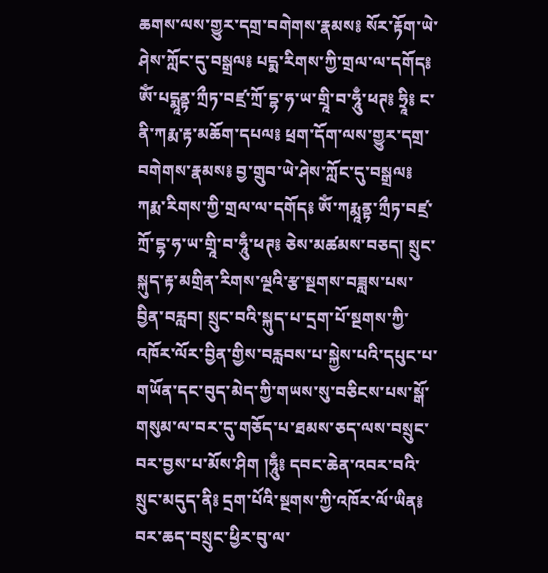ཆགས་ལས་གྱུར་དགྲ་བགེགས་རྣམས༔ སོར་རྟོག་ཡེ་ཤེས་ཀློང་དུ་བསྒྲལ༔ པདྨ་རིགས་ཀྱི་གྲལ་ལ་དགོད༔ ཨོཾ་པདྨཱནྟ་ཀྲྀཏ་བཛྲ་ཀྲོ་དྷ་ཧ་ཡ་གྲཱི་བ་ཧཱུྃ་ཕཊ༔ ཧྲཱི༔ ང་ནི་ཀརྨ་རྟ་མཆོག་དཔལ༔ ཕྲག་དོག་ལས་གྱུར་དགྲ་བགེགས་རྣམས༔ བྱ་གྲུབ་ཡེ་ཤེས་ཀློང་དུ་བསྒྲལ༔ ཀརྨ་རིགས་ཀྱི་གྲལ་ལ་དགོད༔ ཨོཾ་ཀརྨཱནྟ་ཀྲྀཏ་བཛྲ་ཀྲོ་དྷ་ཧ་ཡ་གྲཱི་བ་ཧཱུྃ་ཕཊ༔ ཅེས་མཚམས་བཅད། སྲུང་སྐུད་རྟ་མགྲིན་རིགས་ལྔའི་རྩ་སྔགས་བཟླས་པས་བྱིན་བརླབ། སྲུང་བའི་སྐུད་པ་དྲག་པོ་སྔགས་ཀྱི་འཁོར་ལོར་བྱིན་གྱིས་བརླབས་པ་སྐྱེས་པའི་དཔུང་པ་གཡོན་དང་བུད་མེད་ཀྱི་གཡས་སུ་བཅིངས་པས་སྒོ་གསུམ་ལ་བར་དུ་གཅོད་པ་ཐམས་ཅད་ལས་བསྲུང་བར་བྱས་པ་མོས་ཤིག །ཧཱུྃ༔ དབང་ཆེན་འབར་བའི་སྲུང་མདུད་ནི༔ དྲག་པོའི་སྔགས་ཀྱི་འཁོར་ལོ་ཡིན༔ བར་ཆད་བསྲུང་ཕྱིར་བུ་ལ་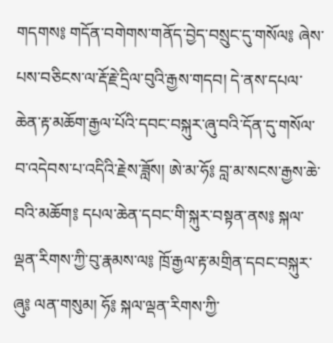གདགས༔ གདོན་བགེགས་གནོད་བྱེད་བསྲུང་དུ་གསོལ༔ ཞེས་པས་བཅིངས་ལ་རྡོ་རྗེ་དྲིལ་བུའི་རྒྱས་གདབ། དེ་ནས་དཔལ་ཆེན་རྟ་མཆོག་རྒྱལ་པོའི་དབང་བསྐུར་ཞུ་བའི་དོན་དུ་གསོལ་བ་འདེབས་པ་འདིའི་རྗེས་ཟློས། ཨེ་མ་ཧོ༔ བླ་མ་སངས་རྒྱས་ཆེ་བའི་མཆོག༔ དཔལ་ཆེན་དབང་གི་སྐུར་བསྟན་ནས༔ སྐལ་ལྡན་རིགས་ཀྱི་བུ་རྣམས་ལ༔ ཁྲོ་རྒྱལ་རྟ་མགྲིན་དབང་བསྐུར་ཞུ༔ ལན་གསུམ། ཧོ༔ སྐལ་ལྡན་རིགས་ཀྱི་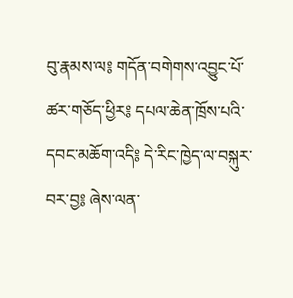བུ་རྣམས་ལ༔ གདོན་བགེགས་འབྱུང་པོ་ཚར་གཅོད་ཕྱིར༔ དཔལ་ཆེན་ཁྲོས་པའི་དབང་མཆོག་འདི༔ དེ་རིང་ཁྱེད་ལ་བསྐུར་བར་བྱ༔ ཞེས་ལན་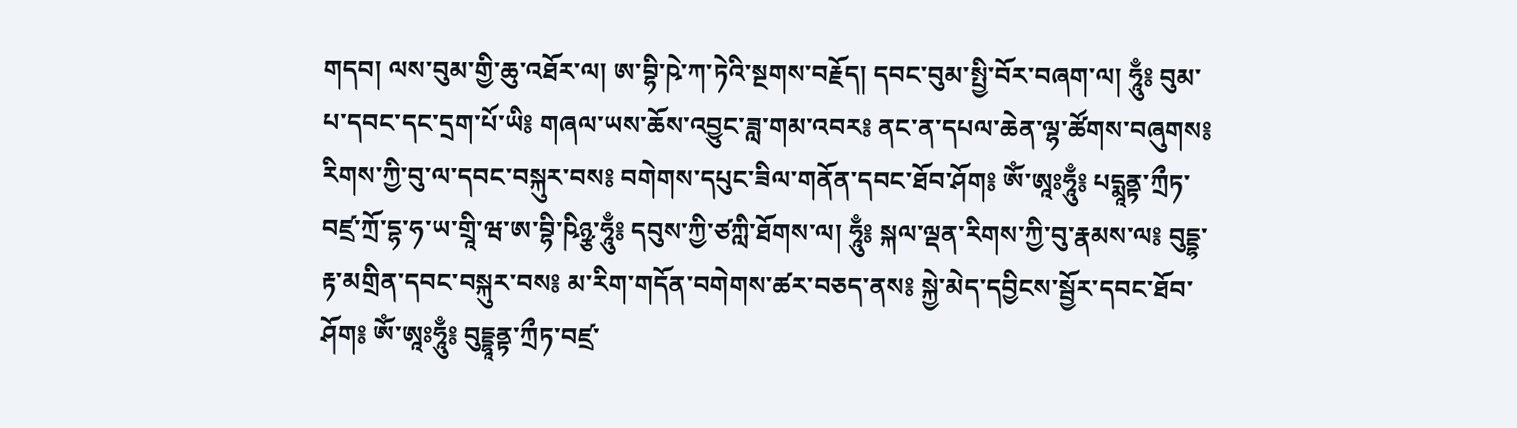གདབ། ལས་བུམ་གྱི་ཆུ་འཐོར་ལ། ཨ་བྷི་ཥེ་ཀ་ཏེའི་སྔགས་བརྗོད། དབང་བུམ་སྤྱི་བོར་བཞག་ལ། ཧཱུྃ༔ བུམ་པ་དབང་དང་དྲག་པོ་ཡི༔ གཞལ་ཡས་ཆོས་འབྱུང་ཟླ་གམ་འབར༔ ནང་ན་དཔལ་ཆེན་ལྷ་ཚོགས་བཞུགས༔ རིགས་ཀྱི་བུ་ལ་དབང་བསྐུར་བས༔ བགེགས་དཔུང་ཟིལ་གནོན་དབང་ཐོབ་ཤོག༔ ཨོཾ་ཨཱཿཧཱུྃ༔ པདྨཱནྟ་ཀྲྀཏ་བཛྲ་ཀྲོ་དྷ་ཧ་ཡ་གྲཱི་ཝ་ཨ་བྷི་ཥིཉྩ་ཧཱུྃ༔ དབུས་ཀྱི་ཙཀླི་ཐོགས་ལ། ཧཱུྃ༔ སྐལ་ལྡན་རིགས་ཀྱི་བུ་རྣམས་ལ༔ བུདྡྷ་རྟ་མགྲིན་དབང་བསྐུར་བས༔ མ་རིག་གདོན་བགེགས་ཚར་བཅད་ནས༔ སྐྱེ་མེད་དབྱིངས་སྦྱོར་དབང་ཐོབ་ཤོག༔ ཨོཾ་ཨཱཿཧཱུྃ༔ བུདྡྷཱནྟ་ཀྲྀཏ་བཛྲ་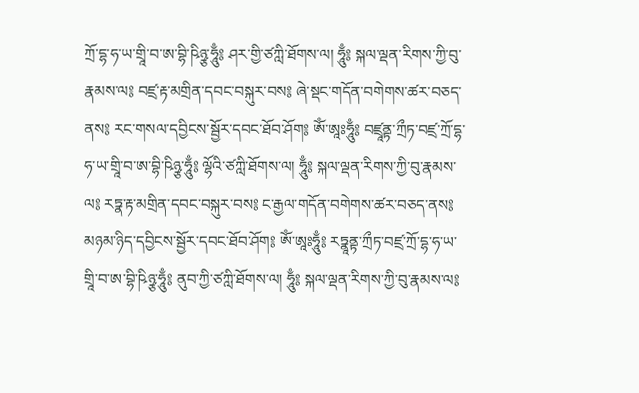ཀྲོ་དྷ་ཧ་ཡ་གྲཱི་བ་ཨ་བྷི་ཥིཉྩ་ཧཱུྃ༔ ཤར་གྱི་ཙཀླི་ཐོགས་ལ། ཧཱུྃ༔ སྐལ་ལྡན་རིགས་ཀྱི་བུ་རྣམས་ལ༔ བཛྲ་རྟ་མགྲིན་དབང་བསྐུར་བས༔ ཞེ་སྡང་གདོན་བགེགས་ཚར་བཅད་ནས༔ རང་གསལ་དབྱིངས་སྦྱོར་དབང་ཐོབ་ཤོག༔ ཨོཾ་ཨཱཿཧཱུྃ༔ བཛྲཱནྟ་ཀྲྀཏ་བཛྲ་ཀྲོ་དྷ་ཧ་ཡ་གྲཱི་བ་ཨ་བྷི་ཥིཉྩ་ཧཱུྃ༔ ལྷོའི་ཙཀླི་ཐོགས་ལ། ཧཱུྃ༔ སྐལ་ལྡན་རིགས་ཀྱི་བུ་རྣམས་ལ༔ རཏྣ་རྟ་མགྲིན་དབང་བསྐུར་བས༔ ང་རྒྱལ་གདོན་བགེགས་ཚར་བཅད་ནས༔ མཉམ་ཉིད་དབྱིངས་སྦྱོར་དབང་ཐོབ་ཤོག༔ ཨོཾ་ཨཱཿཧཱུྃ༔ རཏྣཱནྟ་ཀྲྀཏ་བཛྲ་ཀྲོ་དྷ་ཧ་ཡ་གྲཱི་བ་ཨ་བྷི་ཥིཉྩ་ཧཱུྃ༔ ནུབ་ཀྱི་ཙཀླི་ཐོགས་ལ། ཧཱུྃ༔ སྐལ་ལྡན་རིགས་ཀྱི་བུ་རྣམས་ལ༔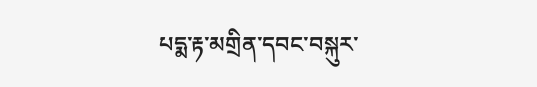པདྨ་རྟ་མགྲིན་དབང་བསྐུར་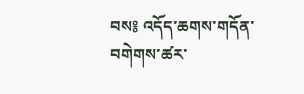བས༔ འདོད་ཆགས་གདོན་བགེགས་ཚར་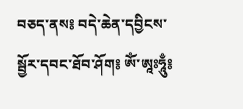བཅད་ནས༔ བདེ་ཆེན་དབྱིངས་སྦྱོར་དབང་ཐོབ་ཤོག༔ ཨོཾ་ཨཱཿཧཱུྃ༔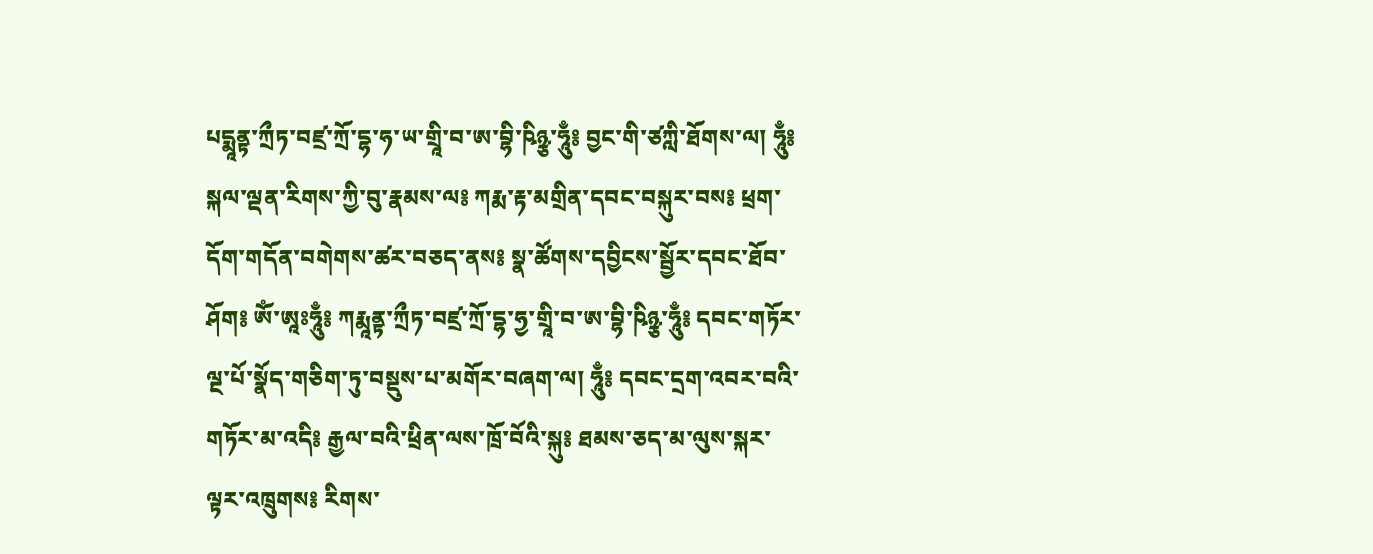པདྨཱནྟ་ཀྲྀཏ་བཛྲ་ཀྲོ་དྷ་ཧ་ཡ་གྲཱི་བ་ཨ་བྷི་ཥིཉྩ་ཧཱུྃ༔ བྱང་གི་ཙཀླི་ཐོགས་ལ། ཧཱུྃ༔ སྐལ་ལྡན་རིགས་ཀྱི་བུ་རྣམས་ལ༔ ཀརྨ་རྟ་མགྲིན་དབང་བསྐུར་བས༔ ཕྲག་དོག་གདོན་བགེགས་ཚར་བཅད་ནས༔ སྣ་ཚོགས་དབྱིངས་སྦྱོར་དབང་ཐོབ་ཤོག༔ ཨོཾ་ཨཱཿཧཱུྃ༔ ཀརྨཱནྟ་ཀྲྀཏ་བཛྲ་ཀྲོ་དྷ་ཧྱ་གྲཱི་བ་ཨ་བྷི་ཥིཉྩ་ཧཱུྃ༔ དབང་གཏོར་ལྔ་པོ་སྣོད་གཅིག་ཏུ་བསྡུས་པ་མགོར་བཞག་ལ། ཧཱུྃ༔ དབང་དྲག་འབར་བའི་གཏོར་མ་འདི༔ རྒྱལ་བའི་ཕྲིན་ལས་ཁྲོ་བོའི་སྐུ༔ ཐམས་ཅད་མ་ལུས་སྐར་ལྟར་འཁྲུགས༔ རིགས་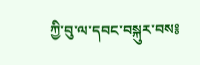ཀྱི་བུ་ལ་དབང་བསྐུར་བས༔